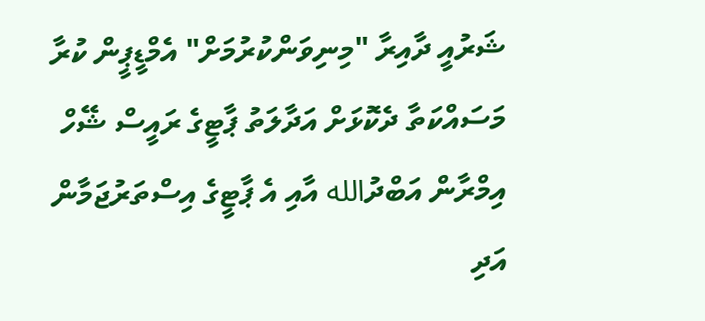ޝަރުއީ ދާއިރާ "މިނިވަންކުރުމަށް" އެމްޑީޕީން ކުރާ މަސައްކަތާ ދެކޮޅަށް އަދާލަތު ޕާޓީގެ ރައީސް ޝޭހް އިމްރާން އަބްދުالله އާއި އެ ޕާޓީގެ އިސްތަރުޖަމާން އަދި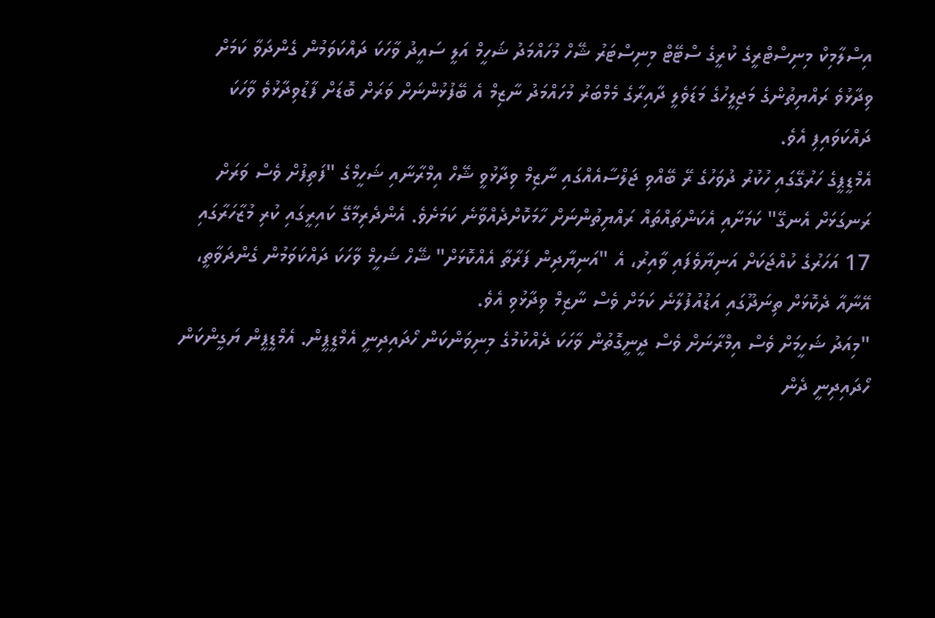އިސްލާމިކް މިނިސްޓްރީގެ ކުރީގެ ސްޓޭޓް މިނިސްޓަރު ޝޭހް މުހައްމަދު ޝަހީމް އަލީ ސައީދު ވާހަކަ ދައްކަވަމުން ގެންދަވާ ކަމަށް ވިދާޅުވެ ރައްޔިތުންގެ މަޖިލީހުގެ މަޑަވެލީ ދާއިރާގެ މެމްބަރު މުހައްމަދު ނާޒިމް އެ ބޭފުޅުންނަށް ވަރަށް ބޮޑަށް ފާޑުވިދާޅުވެ ވާހަކަ ދައްކަވައިފި އެވެ.
އެމްޑީޕީގެ ހަރުގޭގައި ހުކުރު ދުވަހުގެ ރޭ ބޭއްވި ޖަލްސާއެއްގައި ނާޒިމް ވިދާޅުވީ ޝޭހް އިމްރާނާއި ޝަހީމްގެ "ފަތިފުށް ވެސް ވަރަށް ރަނގަޅަށް އެނގޭ" ކަމަށާއި އެކަންތައްތައް ރައްޔިތުންނަށް ހާމަކޮށްދެއްވާނެ ކަމަށެވެ. އެންދެރިމާގޭ ކައިރީގައި ކުރި މުޒާހަރާގައި 17 އަހަރުގެ ކުއްޖަކަށް އަނިޔާވެފައި ވާއިރު، އެ "އަނިޔާދިން ފަރާތާ އެއްކޮޅަށް" ޝޭހް ޝަހީމް ވާހަކަ ދައްކަވަމުން ގެންދަވާތީ، އޭނާއާ ދެކޮޅަށް ތިނަދޫގައި އަޑުއުފުލާނެ ކަމަށް ވެސް ނާޒިމް ވިދާޅުވި އެވެ.
"މިއަދު ޝަހީމަށް ވެސް އިމްރާނަށް ވެސް ދީނީގޮތުން ވާހަކަ ދެއްކުމުގެ މިނިވަންކަން ހޯދައިދިނީ އެމްޑީޕީން. އެމްޑީޕީން ޔަގީންކަން ހޯދައިދިނީ ދެން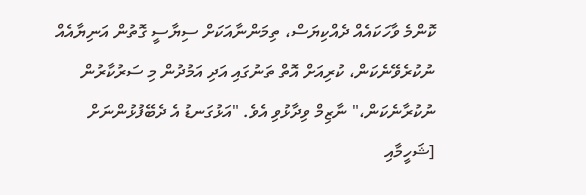ކޮންމެ ވާހަކައެއް ދެއްކިޔަސް، ތިމަންނާއަކަށް ސިޔާސީ ގޮތުން އަނިޔާއެއް ނުކުރެވޭނެކަން، ކުރިއަށް އޮތް ތަނުގައި އަދި އަމުދުން މި ސަރުކާރުން ނުކުރާނެކަން،" ނާޒިމް ވިދާޅުވި އެވެ. "އަޅުގަނޑު އެ ދެބޭފުޅުންނަށް [ޝަހީމާއި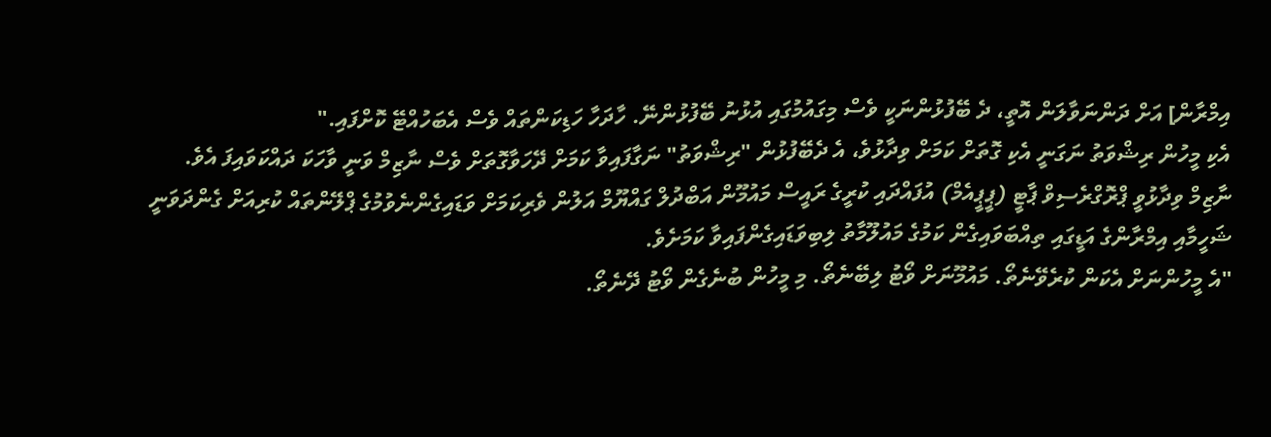އިމްރާން] އަށް ދަންނަވާލަން އޮތީ، ދެ ބޭފުޅުންނަކީ ވެސް މިގައުމުގައި އުޅުނު ބޭފުޅުންނޭ. ހާދަހާ ހަޑިކަންތައް ވެސް އެބަހުއްޓޭ ކޮށްފައި."
އެކި މީހުން ރިޝްވަތު ނަގަނީ އެކި ގޮތަށް ކަމަށް ވިދާޅުވެ، އެ ދެބޭފުޅުން "ރިޝްވަތު" ނަގާފައިވާ ކަމަށް ދޭހަވާގޮތަށް ވެސް ނާޒިމް ވަނީ ވާހަކަ ދައްކަވައިފަ އެވެ.
ނާޒިމް ވިދާޅުވީ ޕްރޮގްރެސިވް ޕާޓީ (ޕީޕީއެމް) އުފައްދައި ކުރީގެ ރައީސް މައުމޫން އަބްދުލް ގައްޔޫމް އަލުން ވެރިކަމަށް ވަޑައިގެންނެވުމުގެ ޕްލޭންތައް ކުރިއަށް ގެންދަވަނީ ޝަހީމާއި އިމްރާންގެ އަޑީގައި ތިއްބަވައިގެން ކަމުގެ މައުލޫމާތު ލިބިވަޑައިގެންފައިވާ ކަމަށެވެ.
"އެ މީހުންނަށް އެކަން ކުރެވޭނެތޯ. މައުމޫނަށް ވޯޓު ލިބޭނެތޯ. މި މީހުން ބުނެގެން ވޯޓު ދޭނެތޯ.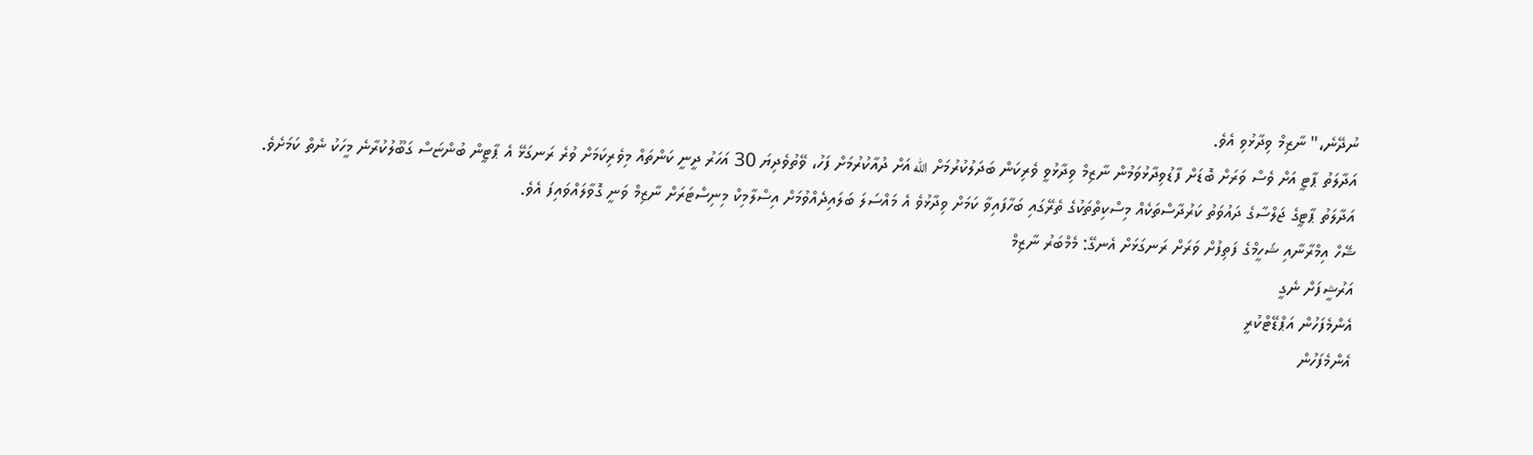ނުދޭނެ،" ނާޒިމް ވިދާޅުވި އެވެ.
އަދާލަތު ޕާޓީ އަށް ވެސް ވަރަށް ބޮޑަށް ފާޑުވިދާޅުވަމުން ނާޒިމް ވިދާޅުވީ ވެރިކަން ބަދަލުކުރުމަށް الله އަށް ދުއާކުރުމަށް ފަހު، ވޭތުވެދިޔަ 30 އަހަރު ދީނީ ކަންތައް މިވެރިކަމަށް ވުރެ ރަނގަޅޭ އެ ޕާޓީން ބުންޏަސް ގަބޫލުކުރާނެ މީހަކު ނެތް ކަމަށެވެ.
އަދާލަތު ޕާޓީގެ ޖަލްސާގެ ދައުވަތު ކަރުދާސްތަކެއް މިސްކިތްތަކުގެ ތެރޭގައި ބަހާފައިވާ ކަމަށް ވިދާޅުވެ އެ މައްސަލަ ބަލައިދެއްވުމަށް އިސްލާމިކް މިނިސްޓަރަށް ނާޒިމް ވަނީ ގޮވާލައްވައިފަ އެވެ.
ޝޭހް އިމްރާނާއި ޝަހީމްގެ ފަތިފުށް ވަރަށް ރަނގަޅަށް އެނގޭ: މެމްބަރު ނާޒިމް
އަރުޝީފަށް ނެގީ
އެންމެފަހުން އަޕްޑޭޓްކުރީ
އެންމެފަހުން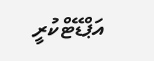އަޕްޑޭޓްކުރީ